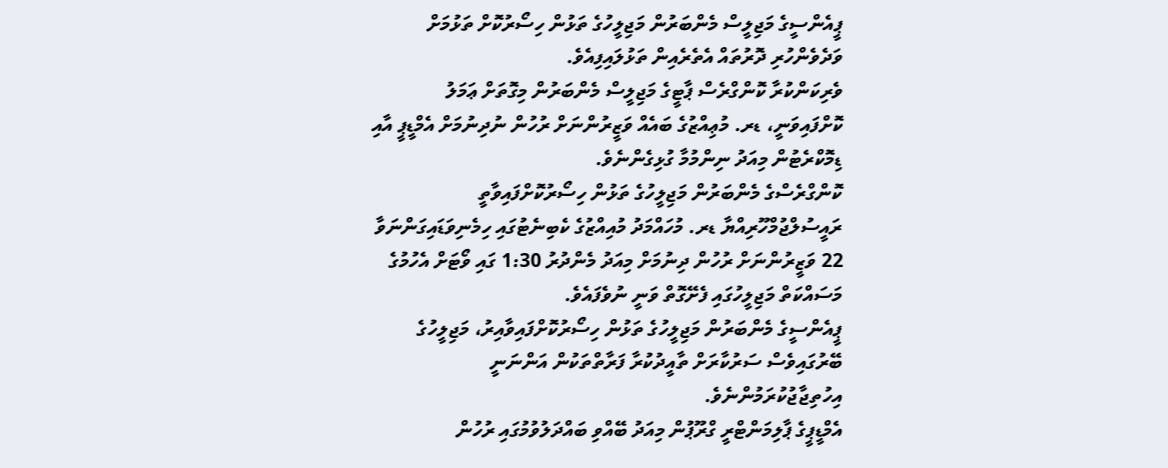ޕީއެންސީގެ މަޖިލީސް މެންބަރުން މަޖިލީހުގެ ތަޅުން ހިސޯރުކޮށް ތަޅުމަށް ވަދެވެންހުރި ދޮރުތައް އެތެރެއިން ތަޅުލައިފިއެވެ.
ވެރިކަންކުރާ ކޮންގްރެސް ޕާޓީގެ މަޖިލީސް މެންބަރުން މިގޮތަށް ޢަމަލު ކޮށްފައިވަނީ، ޑރ. މުޢިއްޒުގެ ބައެއް ވަޒީރުންނަށް ރުހުން ނުދިނުމަށް އެމްޑީޕީ އާއި ޑިމޮކްރެޓުން މިއަދު ނިންމުމާ ގުޅިގެންނެވެ.
ކޮންގްރެސްގެ މެންބަރުން މަޖިލީހުގެ ތަޅުން ހިސޯރުކޮށްފައިވާތީ ރައީސުލްޖުމްހޫރިއްޔާ ޑރ. މުހައްމަދު މުއިއްޒުގެ ކެބިނެޓުގައި ހިމެނިވަޑައިގަންނަވާ 22 ވަޒީރުންނަށް ރުހުން ދިނުމަށް މިއަދު މެންދުރު 1:30 ގައި ވޯޓަށް އެހުމުގެ މަސައްކަތް މަޖިލީހުގައި ފެށޭގޮތް ވަނީ ނުވެފައެވެ.
ޕީއެންސީގެ މެންބަރުން މަޖިލީހުގެ ތަޅުން ހިސޯރުކޮށްފައިވާއިރު، މަޖިލީހުގެ ބޭރުގައިވެސް ސަރުކާރަށް ތާއީދުކުރާ ފަރާތްތަކުން އަންނަނީ އިހުތިޖާޖުކުރަމުންނެވެ.
އެމްޑީޕީގެ ޕާލިމަންޓްރީ ގްރޫޕުން މިއަދު ބޭއްވި ބައްދަލުވުމުގައި ރުހުން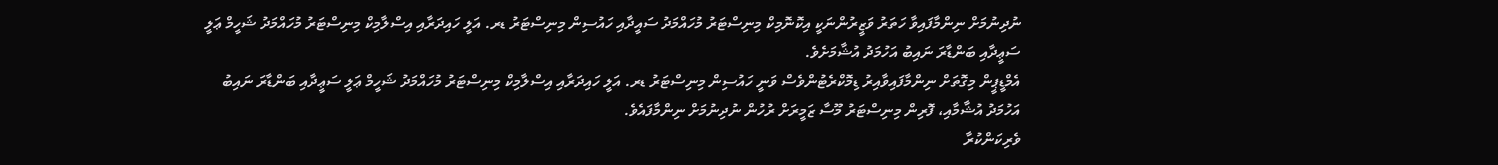ނުދިނުމަށް ނިންމާފައިވާ ހަތަރު ވަޒީރުންނަކީ އިކޮނޮމިކް މިނިސްޓަރު މުހައްމަދު ސައީދާއި ހައުސިން މިނިސްޓަރު ޑރ. އަލީ ހައިދަރާއި އިސްލާމިކް މިނިސްޓަރު މުހައްމަދު ޝަހީމް ޢަލީ ސަޢީދާއި ބަންޑާރަ ނައިބު އަހުމަދު އުޝާމަށެވެ.
އެމްޑީޕީން މިގޮތަށް ނިންމާފައިވާއިރު ޑިމޮކްރެޓުންވެސް ވަނީ ހައުސިން މިނިސްޓަރު ޑރ. އަލީ ހައިދަރާއި އިސްލާމިކް މިނިސްޓަރު މުހައްމަދު ޝަހީމް ޢަލީ ސަޢީދާއި ބަންޑާރަ ނައިބު އަހުމަދު އުޝާމާއި، ފޮރިން މިނިސްޓަރު މޫސާ ޒަމީރަށް ރުހުން ނުދިނުމަށް ނިންމާފައެވެ.
ވެރިކަންކުރާ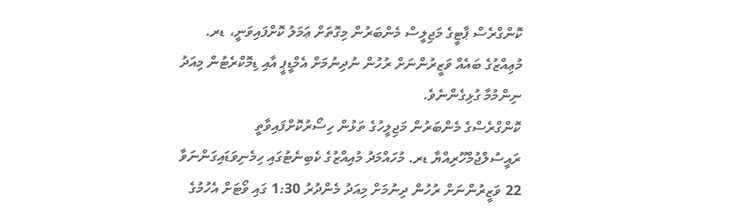ކޮންގްރެސް ޕާޓީގެ މަޖިލީސް މެންބަރުން މިގޮތަށް ޢަމަލު ކޮށްފައިވަނީ، ޑރ. މުޢިއްޒުގެ ބައެއް ވަޒީރުންނަށް ރުހުން ނުދިނުމަށް އެމްޑީޕީ އާއި ޑިމޮކްރެޓުން މިއަދު ނިންމުމާ ގުޅިގެންނެވެ.
ކޮންގްރެސްގެ މެންބަރުން މަޖިލީހުގެ ތަޅުން ހިސޯރުކޮށްފައިވާތީ ރައީސުލްޖުމްހޫރިއްޔާ ޑރ. މުހައްމަދު މުއިއްޒުގެ ކެބިނެޓުގައި ހިމެނިވަޑައިގަންނަވާ 22 ވަޒީރުންނަށް ރުހުން ދިނުމަށް މިއަދު މެންދުރު 1:30 ގައި ވޯޓަށް އެހުމުގެ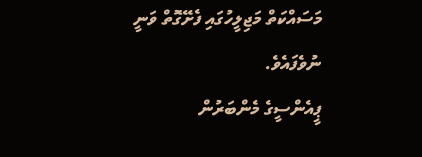މަސައްކަތް މަޖިލީހުގައި ފެށޭގޮތް ވަނީ ނުވެފައެވެ.
ޕީއެންސީގެ މެންބަރުން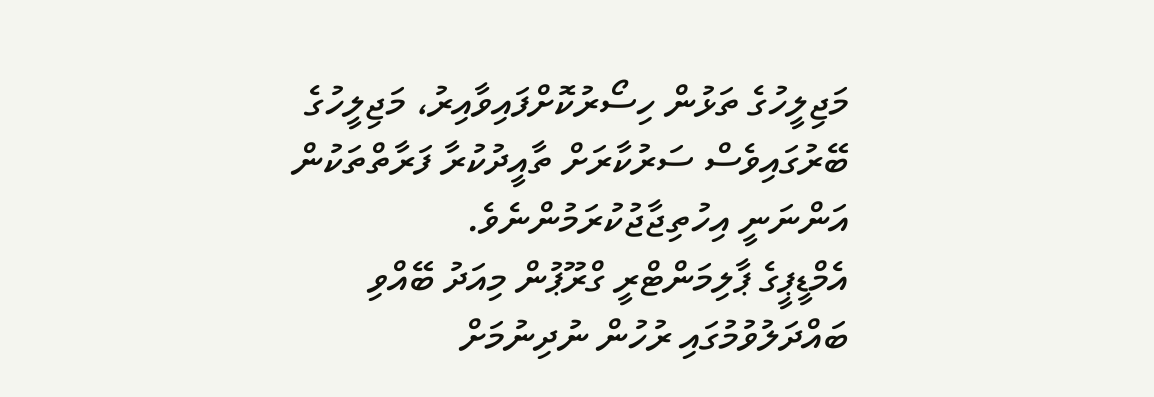މަޖިލީހުގެ ތަޅުން ހިސޯރުކޮށްފައިވާއިރު، މަޖިލީހުގެ ބޭރުގައިވެސް ސަރުކާރަށް ތާއީދުކުރާ ފަރާތްތަކުން އަންނަނީ އިހުތިޖާޖުކުރަމުންނެވެ.
އެމްޑީޕީގެ ޕާލިމަންޓްރީ ގްރޫޕުން މިއަދު ބޭއްވި ބައްދަލުވުމުގައި ރުހުން ނުދިނުމަށް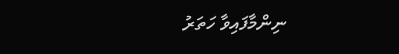ނިންމާފައިވާ ހަތަރު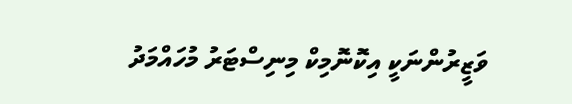ވަޒީރުންނަކީ އިކޮނޮމިކް މިނިސްޓަރު މުހައްމަދު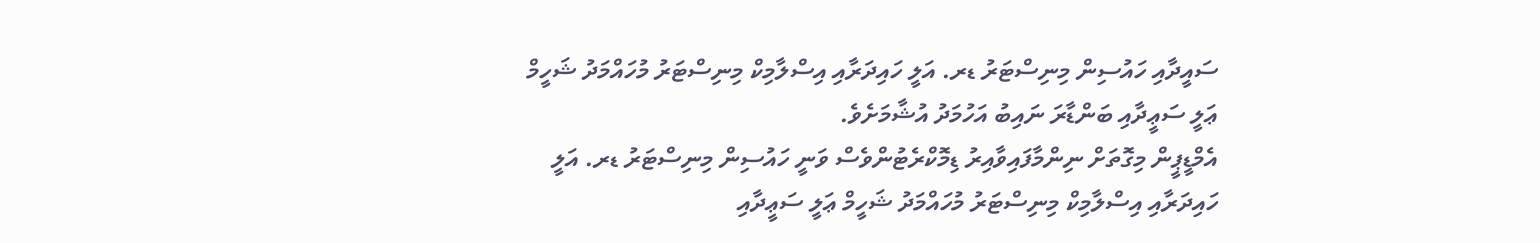ސައީދާއި ހައުސިން މިނިސްޓަރު ޑރ. އަލީ ހައިދަރާއި އިސްލާމިކް މިނިސްޓަރު މުހައްމަދު ޝަހީމް ޢަލީ ސަޢީދާއި ބަންޑާރަ ނައިބު އަހުމަދު އުޝާމަށެވެ.
އެމްޑީޕީން މިގޮތަށް ނިންމާފައިވާއިރު ޑިމޮކްރެޓުންވެސް ވަނީ ހައުސިން މިނިސްޓަރު ޑރ. އަލީ ހައިދަރާއި އިސްލާމިކް މިނިސްޓަރު މުހައްމަދު ޝަހީމް ޢަލީ ސަޢީދާއި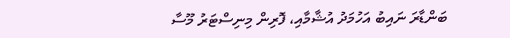ބަންޑާރަ ނައިބު އަހުމަދު އުޝާމާއި، ފޮރިން މިނިސްޓަރު މޫސާ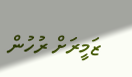ޒަމީރަށް ރުހުން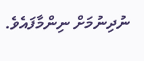ނުދިނުމަށް ނިންމާފައެވެ.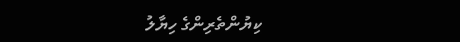ކިޔުންތެރިންގެ ހިޔާލު